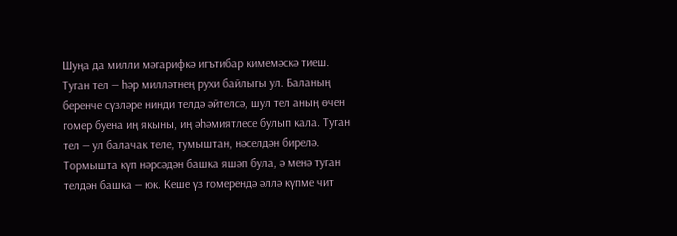Шуңа да милли мәгарифкә игътибар кимемәскә тиеш.
Туган тел — һәр милләтнең рухи байлыгы ул. Баланың беренче сүзләре нинди телдә әйтелсә, шул тел аның өчен гомер буена иң якыны, иң әһәмиятлесе булып кала. Туган тел — ул балачак теле, тумыштан, нәселдән бирелә. Тормышта күп нәрсәдән башка яшәп була, ә менә туган телдән башка — юк. Кеше үз гомерендә әллә күпме чит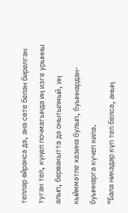телләр өйрәнсә дә, ана сөте белән бирелгән туган тел, күңел почмагында иң изге урынны алып, бервакытта да онытылмый, иң кыйммәтле хәзинә булып, буыннардан-буыннарга күчеп килә.
“Бала никадәр күп тел белсә, аның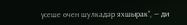үсеше өчен шулкадәр яхшырак”, — ди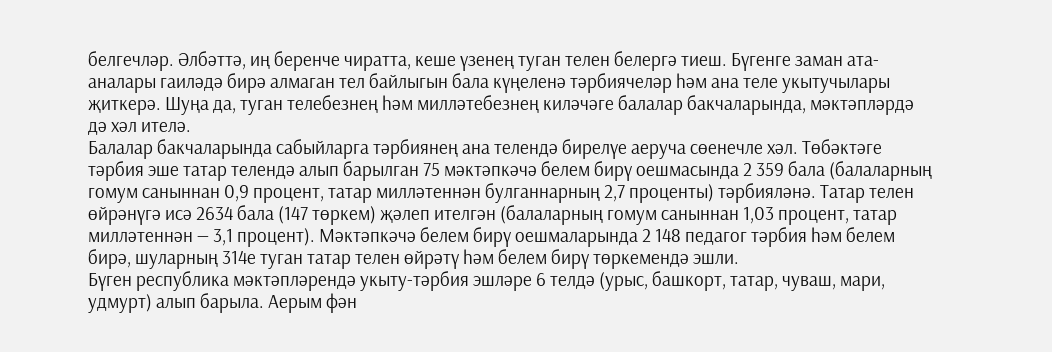белгечләр. Әлбәттә, иң беренче чиратта, кеше үзенең туган телен белергә тиеш. Бүгенге заман ата-аналары гаиләдә бирә алмаган тел байлыгын бала күңеленә тәрбиячеләр һәм ана теле укытучылары җиткерә. Шуңа да, туган телебезнең һәм милләтебезнең киләчәге балалар бакчаларында, мәктәпләрдә дә хәл ителә.
Балалар бакчаларында сабыйларга тәрбиянең ана телендә бирелүе аеруча сөенечле хәл. Төбәктәге тәрбия эше татар телендә алып барылган 75 мәктәпкәчә белем бирү оешмасында 2 359 бала (балаларның гомум саныннан 0,9 процент, татар милләтеннән булганнарның 2,7 проценты) тәрбияләнә. Татар телен өйрәнүгә исә 2634 бала (147 төркем) җәлеп ителгән (балаларның гомум саныннан 1,03 процент, татар милләтеннән — 3,1 процент). Мәктәпкәчә белем бирү оешмаларында 2 148 педагог тәрбия һәм белем бирә, шуларның 314е туган татар телен өйрәтү һәм белем бирү төркемендә эшли.
Бүген республика мәктәпләрендә укыту-тәрбия эшләре 6 телдә (урыс, башкорт, татар, чуваш, мари, удмурт) алып барыла. Аерым фән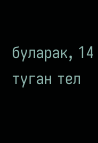буларак, 14 туган тел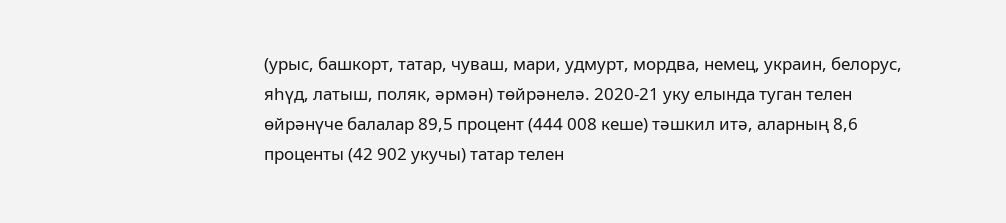(урыс, башкорт, татар, чуваш, мари, удмурт, мордва, немец, украин, белорус, яһүд, латыш, поляк, әрмән) төйрәнелә. 2020-21 уку елында туган телен өйрәнүче балалар 89,5 процент (444 008 кеше) тәшкил итә, аларның 8,6 проценты (42 902 укучы) татар телен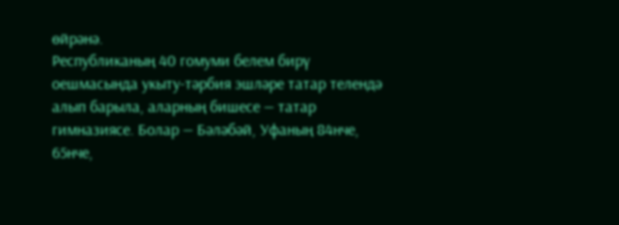өйрәнә.
Республиканың 40 гомуми белем бирү оешмасында укыту-тәрбия эшләре татар телендә алып барыла, аларның бишесе — татар гимназиясе. Болар — Бәләбәй, Уфаның 84нче, 65нче,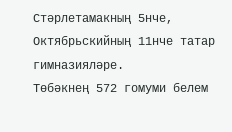Стәрлетамакның 5нче, Октябрьскийның 11нче татар гимназияләре.
Төбәкнең 572 гомуми белем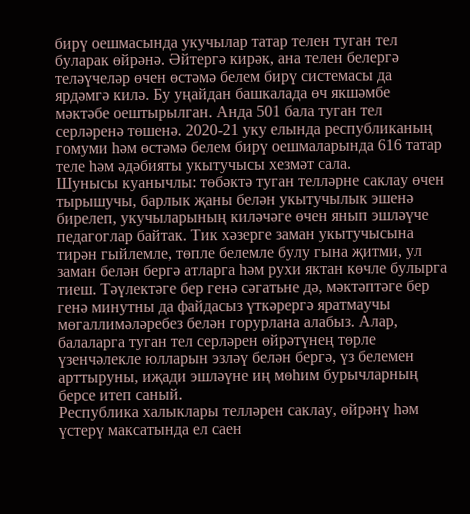бирү оешмасында укучылар татар телен туган тел буларак өйрәнә. Әйтергә кирәк, ана телен белергә теләүчеләр өчен өстәмә белем бирү системасы да ярдәмгә килә. Бу уңайдан башкалада өч якшәмбе мәктәбе оештырылган. Анда 501 бала туган тел серләренә төшенә. 2020-21 уку елында республиканың гомуми һәм өстәмә белем бирү оешмаларында 616 татар теле һәм әдәбияты укытучысы хезмәт сала.
Шунысы куанычлы: төбәктә туган телләрне саклау өчен тырышучы, барлык җаны белән укытучылык эшенә бирелеп, укучыларының киләчәге өчен янып эшләүче педагоглар байтак. Тик хәзерге заман укытучысына тирән гыйлемле, төпле белемле булу гына җитми, ул заман белән бергә атларга һәм рухи яктан көчле булырга тиеш. Тәүлектәге бер генә сәгатьне дә, мәктәптәге бер генә минутны да файдасыз үткәрергә яратмаучы мөгаллимәләребез белән горурлана алабыз. Алар, балаларга туган тел серләрен өйрәтүнең төрле үзенчәлекле юлларын эзләү белән бергә, үз белемен арттыруны, иҗади эшләүне иң мөһим бурычларның берсе итеп саный.
Республика халыклары телләрен саклау, өйрәнү һәм үстерү максатында ел саен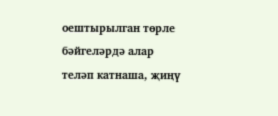оештырылган төрле бәйгеләрдә алар теләп катнаша, җиңү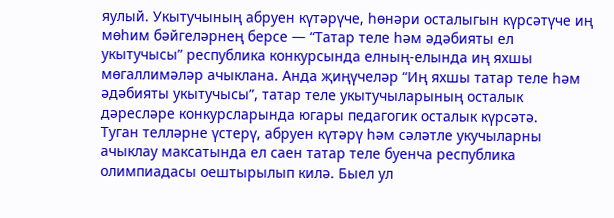яулый. Укытучының абруен күтәрүче, һөнәри осталыгын күрсәтүче иң мөһим бәйгеләрнең берсе — “Татар теле һәм әдәбияты ел укытучысы” республика конкурсында елның-елында иң яхшы мөгаллимәләр ачыклана. Анда җиңүчеләр “Иң яхшы татар теле һәм әдәбияты укытучысы”, татар теле укытучыларының осталык дәресләре конкурсларында югары педагогик осталык күрсәтә.
Туган телләрне үстерү, абруен күтәрү һәм сәләтле укучыларны ачыклау максатында ел саен татар теле буенча республика олимпиадасы оештырылып килә. Быел ул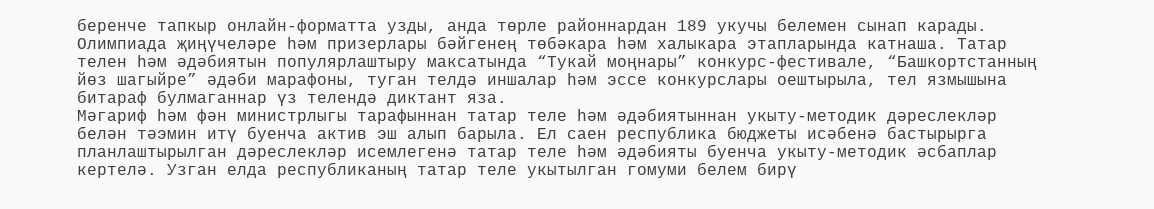беренче тапкыр онлайн-форматта узды, анда төрле районнардан 189 укучы белемен сынап карады. Олимпиада җиңүчеләре һәм призерлары бәйгенең төбәкара һәм халыкара этапларында катнаша. Татар телен һәм әдәбиятын популярлаштыру максатында “Тукай моңнары” конкурс-фестивале, “Башкортстанның йөз шагыйре” әдәби марафоны, туган телдә иншалар һәм эссе конкурслары оештырыла, тел язмышына битараф булмаганнар үз телендә диктант яза.
Мәгариф һәм фән министрлыгы тарафыннан татар теле һәм әдәбиятыннан укыту-методик дәреслекләр белән тәэмин итү буенча актив эш алып барыла. Ел саен республика бюджеты исәбенә бастырырга планлаштырылган дәреслекләр исемлегенә татар теле һәм әдәбияты буенча укыту-методик әсбаплар кертелә. Узган елда республиканың татар теле укытылган гомуми белем бирү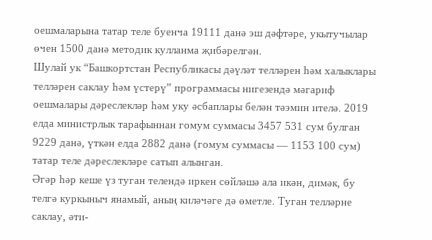оешмаларына татар теле буенча 19111 данә эш дәфтәре, укытучылар өчен 1500 данә методик кулланма җибәрелгән.
Шулай ук “Башкортстан Республикасы дәүләт телләрен һәм халыклары телләрен саклау һәм үстерү” программасы нигезендә мәгариф оешмалары дәреслекләр һәм уку әсбаплары белән тәэмин ителә. 2019 елда министрлык тарафыннан гомум суммасы 3457 531 сум булган 9229 данә, үткән елда 2882 данә (гомум суммасы — 1153 100 сум) татар теле дәреслекләре сатып алынган.
Әгәр һәр кеше үз туган телендә иркен сөйләшә ала икән, димәк, бу телгә куркыныч янамый, аның киләчәге дә өметле. Туган телләрне саклау, әти-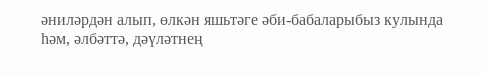әниләрдән алып, өлкән яшьтәге әби-бабаларыбыз кулында һәм, әлбәттә, дәүләтнең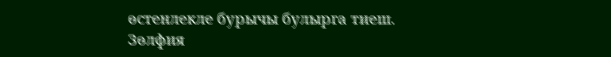өстенлекле бурычы булырга тиеш.
Зөлфия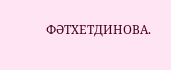ФӘТХЕТДИНОВА.